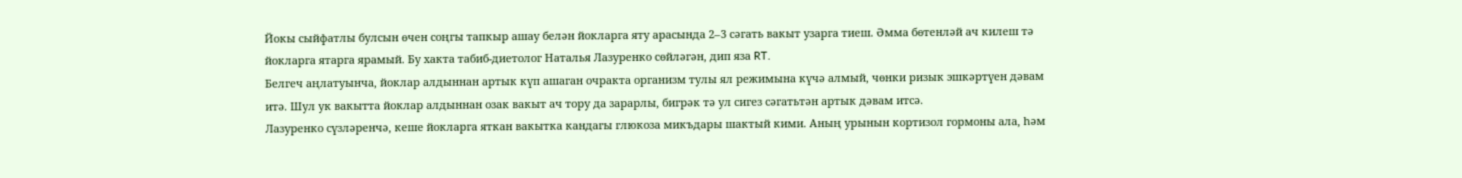Йокы сыйфатлы булсын өчен соңгы тапкыр ашау белән йокларга яту арасында 2–3 сәгать вакыт узарга тиеш. Әмма бөтенләй ач килеш тә йокларга ятарга ярамый. Бу хакта табиб-диетолог Наталья Лазуренко сөйләгән, дип яза RT.
Белгеч аңлатуынча, йоклар алдыннан артык күп ашаган очракта организм тулы ял режимына күчә алмый, чөнки ризык эшкәртүен дәвам итә. Шул ук вакытта йоклар алдыннан озак вакыт ач тору да зарарлы, бигрәк тә ул сигез сәгатьтән артык дәвам итсә.
Лазуренко сүзләренчә, кеше йокларга яткан вакытка кандагы глюкоза микъдары шактый кими. Аның урынын кортизол гормоны ала, һәм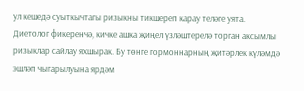ул кешедә суыткычтагы ризыкны тикшереп карау теләге уята.
Диетолог фикеренчә, кичке ашка җиңел үзләштерелә торган аксымлы ризыклар сайлау яхшырак. Бу төнге гормоннарның җитәрлек күләмдә эшләп чыгарылуына ярдәм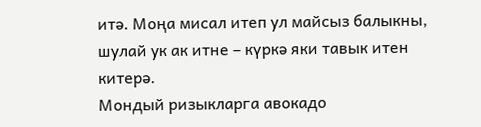итә. Моңа мисал итеп ул майсыз балыкны, шулай ук ак итне – күркә яки тавык итен китерә.
Мондый ризыкларга авокадо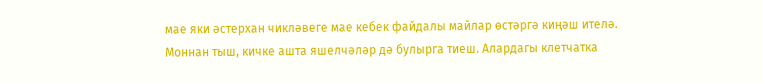мае яки әстерхан чикләвеге мае кебек файдалы майлар өстәргә киңәш ителә. Моннан тыш, кичке ашта яшелчәләр дә булырга тиеш. Алардагы клетчатка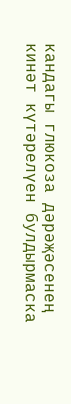кандагы глюкоза дәрәҗәсенең кинәт күтәрелүен булдырмаска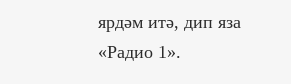ярдәм итә, дип яза «Радио 1».